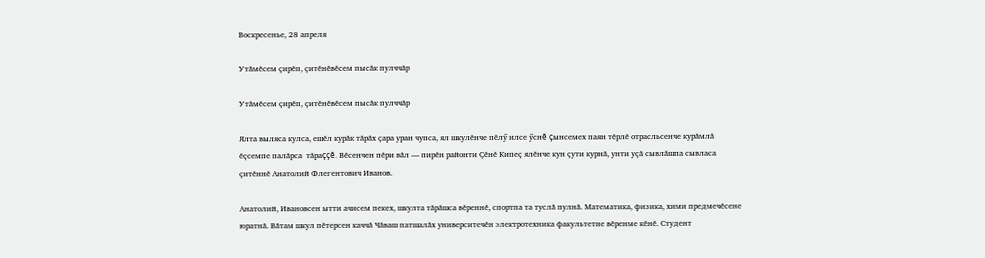Воскресенье, 28 апреля

Утăмĕсем çирĕп, çитĕнĕвĕсем пысăк пулччăр

Утăмĕсем çирĕп, çитĕнĕвĕсем пысăк пулччăр

Ялта выляса кулса, ешĕл курăк тăрăх çара уран чупса, ял шкулĕнче пĕлӳ илсе ӳснĕ çынсемех паян тĕрлĕ отрасльсенче курăмлă ĕçсемпе палăрса  тăраççĕ. Вĕсенчен пĕри вăл — пирĕн районти Çĕнĕ Кипеç ялĕнче кун çути курнă, унти уçă сывлăшпа сывласа çитĕннĕ Анатолий Флегентович Иванов.

Анатолий, Ивановсен ытти ачисем пекех, шкулта тăрăшса вĕреннĕ, спортпа та туслă пулнă. Математика, физика, хими предмечĕсене юратнă. Вăтам шкул пĕтерсен каччă Чăваш патшалăх университечĕн электротехника факультетне вĕренме кĕнĕ. Студент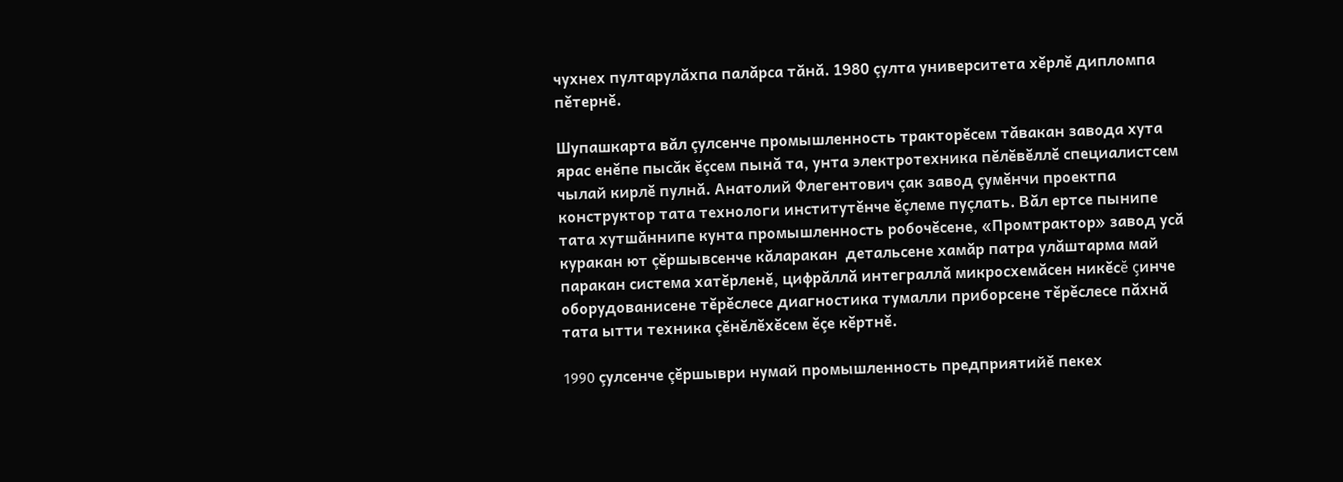чухнех пултарулăхпа палăрса тăнă. 1980 çулта университета хĕрлĕ дипломпа пĕтернĕ.

Шупашкарта вăл çулсенче промышленность тракторĕсем тăвакан завода хута ярас енĕпе пысăк ĕçсем пынă та, унта электротехника пĕлĕвĕллĕ специалистсем чылай кирлĕ пулнă. Анатолий Флегентович çак завод çумĕнчи проектпа конструктор тата технологи институтĕнче ĕçлеме пуçлать. Вăл ертсе пынипе тата хутшăннипе кунта промышленность робочĕсене, «Промтрактор» завод усă куракан ют çĕршывсенче кăларакан  детальсене хамăр патра улăштарма май паракан система хатĕрленĕ, цифрăллă интеграллă микросхемăсен никĕсĕ çинче оборудованисене тĕрĕслесе диагностика тумалли приборсене тĕрĕслесе пăхнă тата ытти техника çĕнĕлĕхĕсем ĕçе кĕртнĕ.

1990 çулсенче çĕршыври нумай промышленность предприятийĕ пекех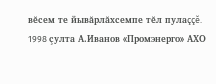вĕсем те йывăрлăхсемпе тĕл пулаççĕ. 1998 çулта А.Иванов «Промэнерго» АХО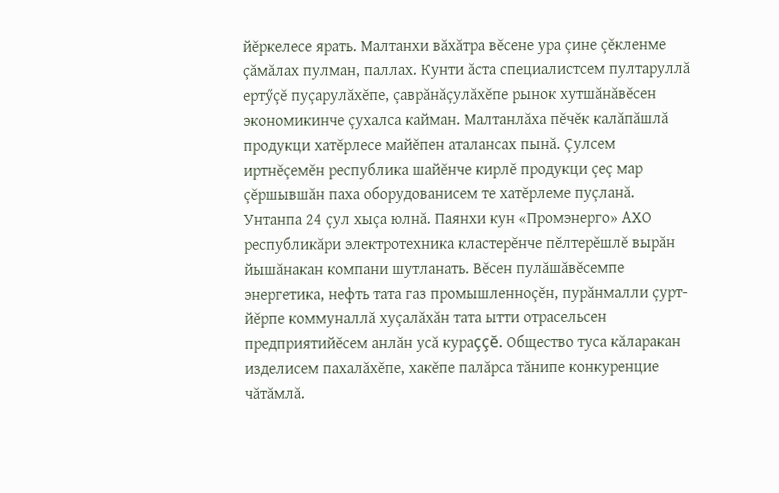йĕркелесе ярать. Малтанхи вăхăтра вĕсене ура çине çĕкленме çăмăлах пулман, паллах. Кунти ăста специалистсем пултаруллă ертӳçĕ пуçарулăхĕпе, çаврăнăçулăхĕпе рынок хутшăнăвĕсен экономикинче çухалса кайман. Малтанлăха пĕчĕк калăпăшлă продукци хатĕрлесе майĕпен аталансах пынă. Çулсем иртнĕçемĕн республика шайĕнче кирлĕ продукци çеç мар çĕршывшăн паха оборудованисем те хатĕрлеме пуçланă. Унтанпа 24 çул хыçа юлнă. Паянхи кун «Промэнерго» АХО республикăри электротехника кластерĕнче пĕлтерĕшлĕ вырăн йышăнакан компани шутланать. Вĕсен пулăшăвĕсемпе энергетика, нефть тата газ промышленноçĕн, пурăнмалли çурт-йĕрпе коммуналлă хуçалăхăн тата ытти отрасельсен предприятийĕсем анлăн усă кураççĕ. Общество туса кăларакан изделисем пахалăхĕпе, хакĕпе палăрса тăнипе конкуренцие чăтăмлă.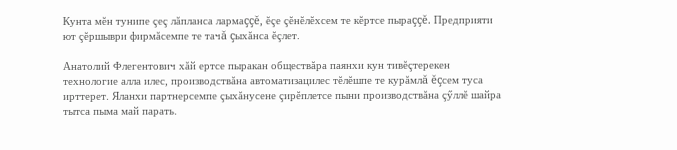Кунта мĕн тунипе çеç лăпланса лармаççĕ, ĕçе çĕнĕлĕхсем те кĕртсе пыраççĕ. Предприяти ют çĕршыври фирмăсемпе те тачă çыхăнса ĕçлет.

Анатолий Флегентович хăй ертсе пыракан обществăра паянхи кун тивĕçтерекен технологие алла илес, производствăна автоматизацилес тĕлĕшпе те курăмлă ĕçсем туса ирттерет. Яланхи партнерсемпе çыхăнусене çирĕплетсе пыни производствăна çӳллĕ шайра тытса пыма май парать.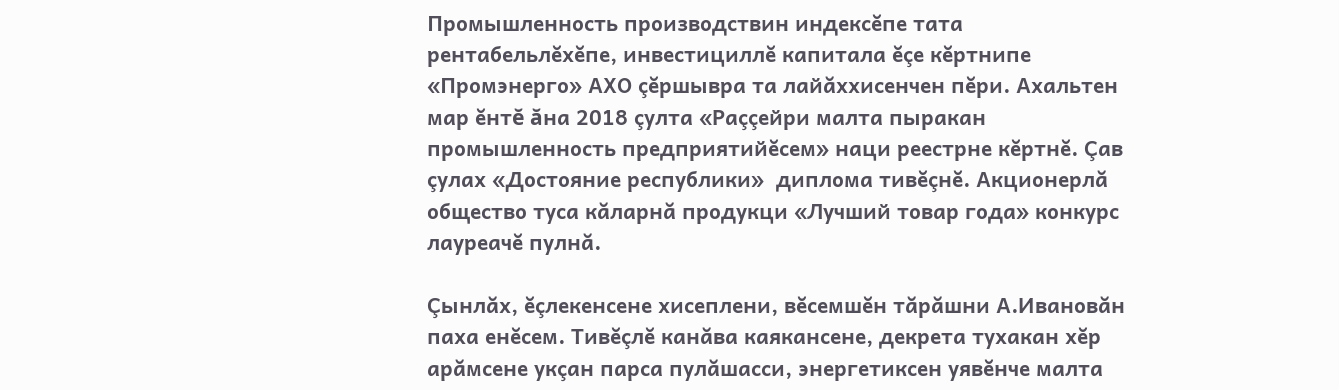Промышленность производствин индексĕпе тата рентабельлĕхĕпе, инвестициллĕ капитала ĕçе кĕртнипе «Промэнерго» АХО çĕршывра та лайăххисенчен пĕри. Ахальтен мар ĕнтĕ ăна 2018 çулта «Раççейри малта пыракан промышленность предприятийĕсем» наци реестрне кĕртнĕ. Çав çулах «Достояние республики»  диплома тивĕçнĕ. Акционерлă общество туса кăларнă продукци «Лучший товар года» конкурс лауреачĕ пулнă.

Çынлăх, ĕçлекенсене хисеплени, вĕсемшĕн тăрăшни А.Ивановăн паха енĕсем. Тивĕçлĕ канăва каякансене, декрета тухакан хĕр арăмсене укçан парса пулăшасси, энергетиксен уявĕнче малта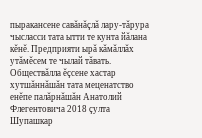пыракансене савăнăçлă лару-тăрура чысласси тата ытти те кунта йăлана кĕнĕ. Предприяти ырă кăмăллăх утăмĕсем те чылай тăвать. Обществăлла ĕçсене хастар хутшăннăшăн тата меценатство енĕпе палăрнăшăн Анатолий Флегентовича 2018 çулта Шупашкар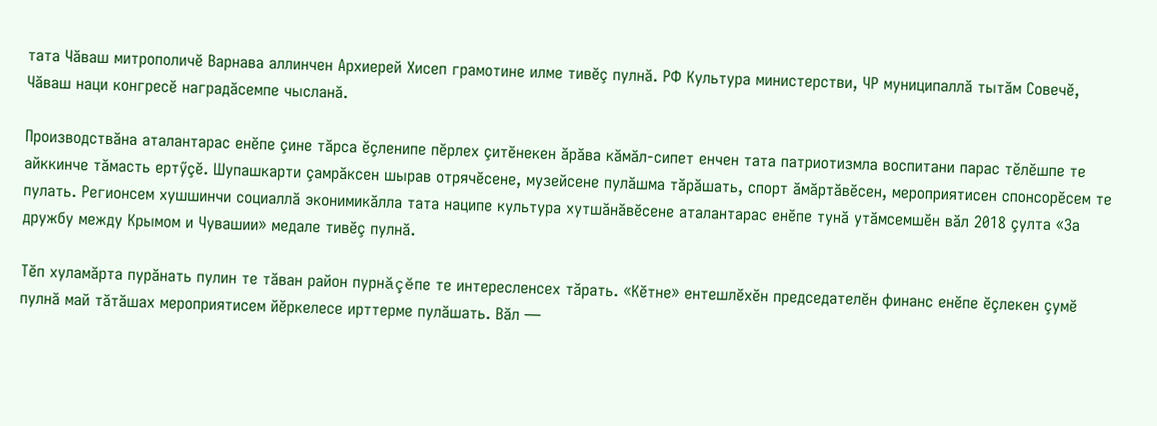тата Чăваш митрополичĕ Варнава аллинчен Архиерей Хисеп грамотине илме тивĕç пулнă. РФ Культура министерстви, ЧР муниципаллă тытăм Совечĕ, Чăваш наци конгресĕ наградăсемпе чысланă.

Производствăна аталантарас енĕпе çине тăрса ĕçленипе пĕрлех çитĕнекен ăрăва кăмăл-сипет енчен тата патриотизмла воспитани парас тĕлĕшпе те айккинче тăмасть ертӳçĕ. Шупашкарти çамрăксен шырав отрячĕсене, музейсене пулăшма тăрăшать, спорт ăмăртăвĕсен, мероприятисен спонсорĕсем те пулать. Регионсем хушшинчи социаллă эконимикăлла тата наципе культура хутшăнăвĕсене аталантарас енĕпе тунă утăмсемшĕн вăл 2018 çулта «За дружбу между Крымом и Чувашии» медале тивĕç пулнă.

Тĕп хуламăрта пурăнать пулин те тăван район пурнăçĕпе те интересленсех тăрать. «Кĕтне» ентешлĕхĕн председателĕн финанс енĕпе ĕçлекен çумĕ пулнă май тăтăшах мероприятисем йĕркелесе ирттерме пулăшать. Вăл —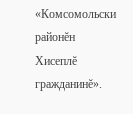«Комсомольски районĕн Хисеплĕ гражданинĕ».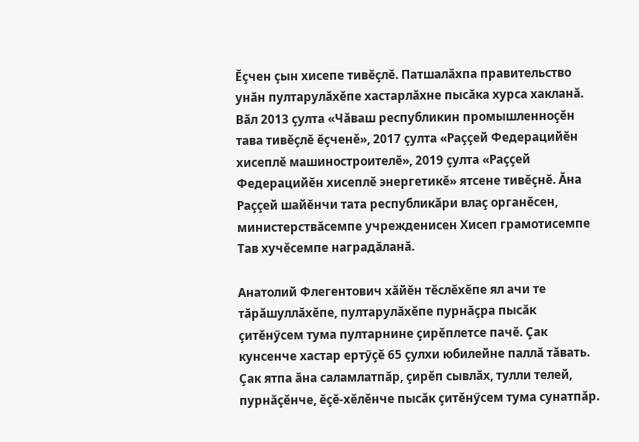Ĕçчен çын хисепе тивĕçлĕ. Патшалăхпа правительство унăн пултарулăхĕпе хастарлăхне пысăка хурса хакланă. Вăл 2013 çулта «Чăваш республикин промышленноçĕн тава тивĕçлĕ ĕçченĕ», 2017 çулта «Раççей Федерацийĕн хисеплĕ машиностроителĕ», 2019 çулта «Раççей Федерацийĕн хисеплĕ энергетикĕ» ятсене тивĕçнĕ. Ăна Раççей шайĕнчи тата республикăри влаç органĕсен, министерствăсемпе учрежденисен Хисеп грамотисемпе Тав хучĕсемпе наградăланă.

Анатолий Флегентович хăйĕн тĕслĕхĕпе ял ачи те тăрăшуллăхĕпе, пултарулăхĕпе пурнăçра пысăк çитĕнӳсем тума пултарнине çирĕплетсе пачĕ. Çак кунсенче хастар ертӳçĕ 65 çулхи юбилейне паллă тăвать. Çак ятпа ăна саламлатпăр, çирĕп сывлăх, тулли телей, пурнăçĕнче, ĕçĕ-хĕлĕнче пысăк çитĕнӳсем тума сунатпăр.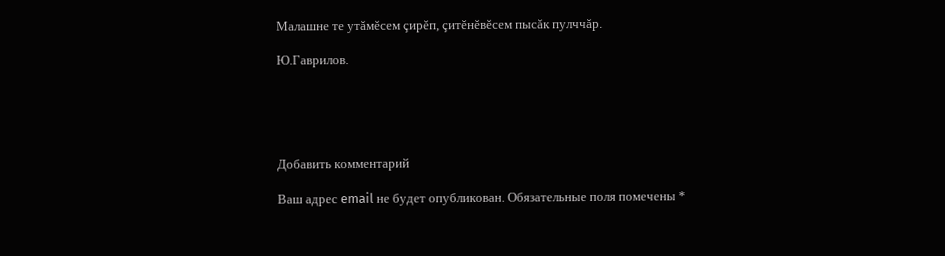Малашне те утăмĕсем çирĕп, çитĕнĕвĕсем пысăк пулччăр.

Ю.Гаврилов.





Добавить комментарий

Ваш адрес email не будет опубликован. Обязательные поля помечены *